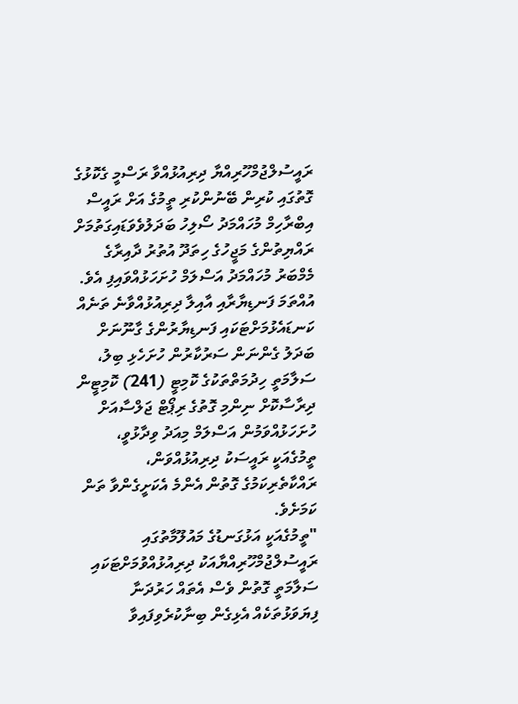ރައީސުލްޖުމްހޫރިއްޔާ ދިރިއުޅުއްވާ ރަސްމީ ގެކޮޅުގެ ގޮތުގައި ކުރިން ބޭނުންކުރި ތީމުގެ އަށް ރައީސް އިބްރާހިމް މުހައްމަދު ސޯލިހު ބަދަލުވެވަޑައިގަތުމަށް ރައްޔިތުންގެ މަޖީހުގެ ހިތަދޫ އުތުރު ދާއިރާގެ މެމްބަރު މުހައްމަދު އަސްލަމް ހުށަހަޅުއްވައިފި އެވެ.
އުއްތަމަ ފަނޑިޔާރާއި އާއިލާ ދިރިއުޅުއްވާނެ ތަނެއް ކަނޑައެޅުމަށްޓަކައި ފަނޑިޔާރުންގެ ގާނޫނަށް ބަދަލު ގެންނަން ސަރުކާރުން ހުށަހެޅި ބިލު، ސަލާމަތީ ހިދުމަތްތަކުގެ ކޮމިޓީ (241) ކޮމިޓީން ދިރާސާކޮށް ނިންމި ގޮތުގެ ރިޕޯޓް ޖަލްސާއަށް ހުށަހަޅުއްވަމުން އަސްލަމް މިއަދު ވިދާޅުވީ، ތީމުގެއަކީ ރައީސަކު ދިރިއުޅުއްވަން، ރައްކާތެރިކަމުގެ ގޮތުން އެންމެ އެކަށީގެންވާ ތަން ކަމަށެވެ.
"ތީމުގެއަކީ އަޅުގަނޑުގެ މައުލޫމާތުގައި ރައީސުލްޖުމްހޫރިއްޔާއަކު ދިރިއުޅުއްވުމަށްޓަކައި ސަލާމަތީ ގޮތުން ވެސް އެތައް ހަރުދަނާ ފިޔަވަޅުތަކެއް އެޅިގެން ބިނާކުރެވިފައިވާ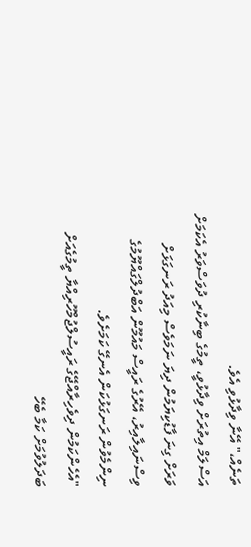ތަނެއް،" އޭނާ ވިދާޅުވި އެވެ.
އަސްލަމް އިތުރަށް ވިދާޅުވީ، ތީމުގެ ބިނާކުރި ދުވަސްވަރު އެކަމަށް ވަރަށް ގިނަ ފާޑުކިޔަމުން ދިޔަ ނަމަވެސް މިއަދު ރަނގަޅަށް ވިސްނައިލާއިރު، އޭރުގެ ރައީސް މައުމޫން އަބްދުލްގައްޔޫމުގެ ނިންމެވުން ރަނގަޅުކަން އެނގޭ ކަމަށެވެ.
"އެހެންކަމުން ދިވެހިރާއްޖޭގެ ރައީސުލްޖުމްހޫރިއްޔާ ތީމުގެއަށް ބަދަލުވުމަށް ކަމާ ބެހޭ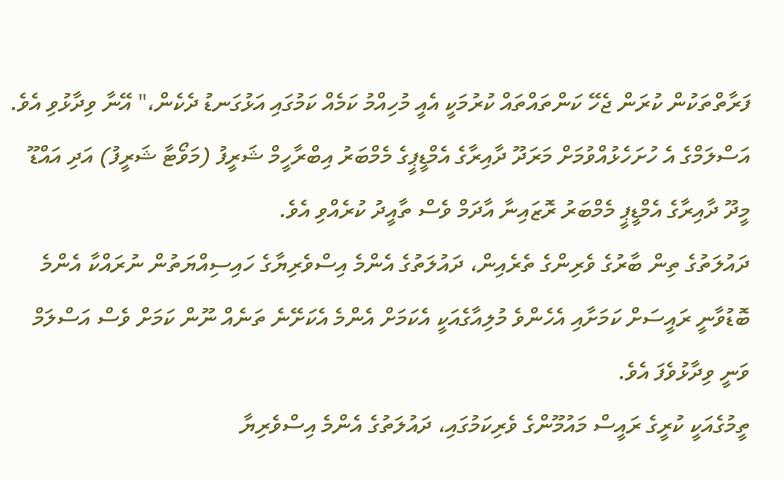ފަރާތްތަކުން ކުރަން ޖެހޭ ކަންތައްތައް ކުރުމަކީ އެއީ މުހިއްމު ކަމެއް ކަމުގައި އަޅުގަނޑު ދެކެން،" އޭނާ ވިދާޅުވި އެވެ.
އަސްލަމްގެ އެ ހުށަހެޅުއްވުމަށް މަރަދޫ ދާއިރާގެ އެމްޑީޕީގެ މެމްބަރު އިބްރާހީމް ޝަރީފު (މަވޯޓާ ޝަރީފު) އަދި އައްޑޫ މީދޫ ދާއިރާގެ އެމްޑީޕީ މެމްބަރު ރޮޒައިނާ އާދަމް ވެސް ތާއީދު ކުރެއްވި އެވެ.
ދައުލަތުގެ ތިން ބާރުގެ ވެރިންގެ ތެރެއިން، ދައުލަތުގެ އެންމެ އިސްވެރިޔާގެ ހައިސިއްޔަތުން ނުރައްކާ އެންމެ ބޮޑުވާނީ ރައީސަށް ކަމަށާއި އެހެންވެ މުލިއާގެއަކީ އެކަމަށް އެންމެ އެކަށޭނެ ތަނެއް ނޫން ކަމަށް ވެސް އަސްލަމް ވަނީ ވިދާޅުވެފަ އެވެ.
ތީމުގެއަކީ ކުރީގެ ރައީސް މައުމޫންގެ ވެރިކަމުގައި، ދައުލަތުގެ އެންމެ އިސްވެރިޔާ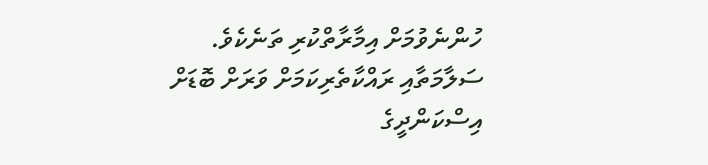ހުންނެވުމަށް އިމާރާތްކުރި ތަނެކެވެ. ސަލާމަތާއި ރައްކާތެރިކަމަށް ވަރަށް ބޮޑަށް އިސްކަންދީގެ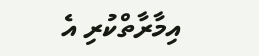އިމާރާތްކުރި އެ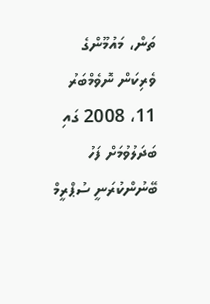ތަން، މައުމޫންގެ ވެރިކަން ނޮވެމްބަރު 11، 2008 ގައި ބަދަލުވުމަށް ފަހު ބޭނުންކުރަނީ ސުޕްރީމް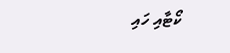ކޯޓާއި ހައި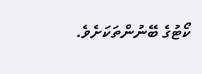ކޯޓުގެ ބޭނުންތަކަށެވެ.